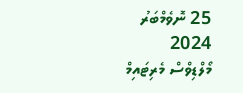25 ނޮވެމްބަރު 2024
މޯލްޑިވްސް މެރިޓައިމް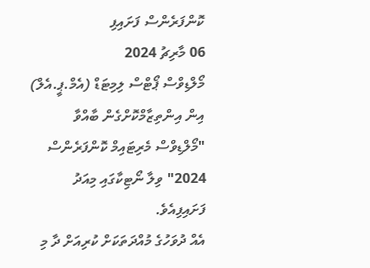ކޮންފަރެންސް ފަށައިފި
06 މާރިޗު 2024
މޯލްޑިވްސް ޕޯޓްސް ލިމިޓަޑް (އެމް.ޕީ.އެލް) އިން އިންތިޒާމްކޮށްގެން ބާއްވާ "މޯލްޑިވްސް މެރިޓައިމް ކޮންފަރެންސް 2024" ވިލާ ނޯޓިކާގައި މިއަދު ފަށައިފިއެވެ.
އެއް ދުވަހުގެ މުއްދަތަކަށް ކުރިއަށް ދާ މި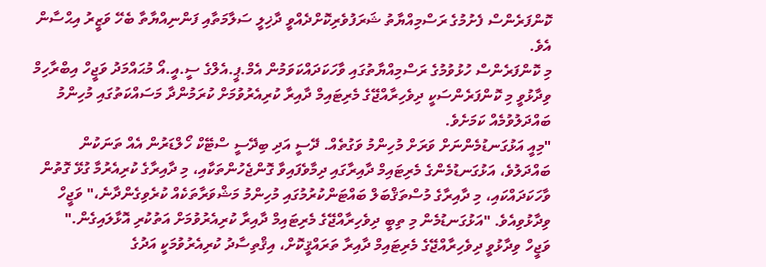ކޮންފަރެންސް ފެށުމުގެ ރަސްމިއްޔާތު ޝަރަފުވެރިކޮށްދެއްވީ ދާޚިލީ ސަލާމަތާއި ފަންނިއްޔާތާ ބެހޭ ވަޒީރު އިޙްސާން އެވެ.
މި ކޮންފަރެންސް ހުޅުވުމުގެ ރަސްމިއްޔާތުގައި ވާހަކަދައްކަވަމުން އެމް.ޕީ.އެލްގެ ސީ.އީ.އޯ މުޙައްމަދު ވަޖީހް އިބްރާހިމް ވިދާޅުވީ މި ކޮންފަރެންސަކީ ދިވެހިރާއްޖޭގެ މެރިޓައިމް ދާއިރާ ކުރިއެރުވުމަށް ކުރަމުންދާ މަސައްކަތުގައި މުހިންމު ބައްދަލުވުމެއް ކަމަށެވެ.
"މިއީ އަޅުގަނޑުމެންނަށް ވަރަށް މުހިންމު ވަގުތެއް. ދޭސީ އަދި ބިދޭސީ ސްޓޭކް ހޯލްޑަރުން އެއް ތަނަކުން ބައްދަލުވެ، އަޅުގަނޑުމެންގެ މެރިޓައިމް ދާއިރާގައި ދިމާވެފައިވާ ގޮންޖެހުންތަކާއި، މި ދާއިރާގެ ކުރިއެރުމާ ގުޅޭ ގޮތުން ވާހަކަދައްކައި، މި ދާއިރާގެ މުސްތަޤްބަލް ބައްޓަންކުރުމުގައި މުހިންމު މަޝްވަރާތަކެއް ކުރެވިގެންދާނެ،" ވަޖީހް ވިދާޅުވިއެވެ. "އަޅުގަނޑުމެން މި ތިބީ ދިވެހިރާއްޖޭގެ މެރިޓައިމް ދާއިރާ ކުރިއެރުވުމަށް އަތުކުރި އޮޅާލައިގެން."
ވަޖީހް ވިދާޅުވީ ދިވެހިރާއްޖޭގެ މެރިޓައިމް ދާއިރާ ތަރައްޤީކޮށް، އިޤްތިސާދު ކުރިއެރުވުމަކީ އަދުގެ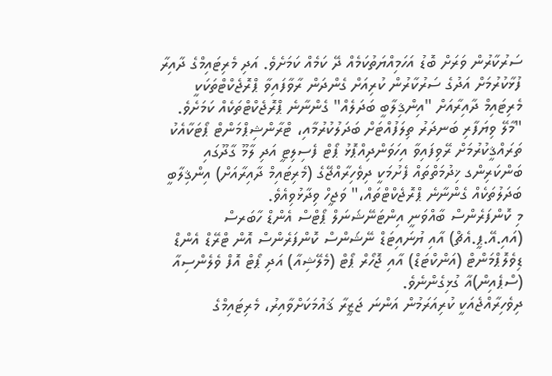ސަރުކާރުން ވަރަށް ބޮޑު އަހަމިއްޔަތުކަމެއް ދޭ ކަމެއް ކަމަށެވެ. އަދި މެރިޓައިމްގެ ދާއިރާ ފުޅާކުރުމަށް އަދުގެ ސަރުކާރުން ކުރިއަށް ގެންދަން ރާވާފައިވާ ޕްރޮޖެކްޓްތަކަކީ މެރިޓައިމް ދާއިރާއަށް "އިންޤިލާބީ ބަދަލެއް" ގެންނާނެ ޕްރޮޖެކްޓްތަކެއް ކަމަށެވެ.
"މާލޭ ވިޔަފާރި ބަނދަރު ތިލަފުއްޓަށް ބަދަލުކުރުމާއި، ޓްރާންޝިޕްމަންޓް ޕޯޓަކާއެކު ތަރައްޤީކުރުމަށް ރޭވިފައިވާ އިހަވަންދިއްޕޮޅު ޕޯޓް ފެސިލިޓީ އަދި ލާމޫ ގާދޫގައި ބަންކަރިންގ ޚިދުމަތްތައް ފެށުމަކީ ދިވެހިރާއްޖޭގެ (މެރިޓައިމް ދާއިރާއަށް) އިންޤިލާބީ ބަދަލުތަކެއް ގެންނާނެ ޕްރޮޖެކްޓްތައް،" ވަޖީހް ވިދާޅުވިއެވެ.
މި ކޮންފަރެންސް ބާއްވަނީ އިންޓަނޭޝަނަލް ޕޯޓްސް އެންޑް ހާބަރސް (އައި.އޭ.ޕީ.އެޗް) އާއި ޔުނައިޓަޑް ނޭޝަންސް ކޮންފަރެންސް އޮން ޓްރޭޑް އެންޑް ޑިވެލޮޕްމަންޓް (އަންކްޓަޑް) އާއި ޖޮހޯރް ޕޯޓް (މެލޭޝިއާ) އަދި ޕޯޓް އޮފް ވެލެންސިއާ (ސްޕެއިން)އާ ގުޅިގެންނެވެ.
ދިވެހިރާއްޖެއަކީ ކުރިއަރަމުން އަންނަ ޖަޒީރާ ޤައުމަކަށްވާއިރު، މެރިޓައިމްގެ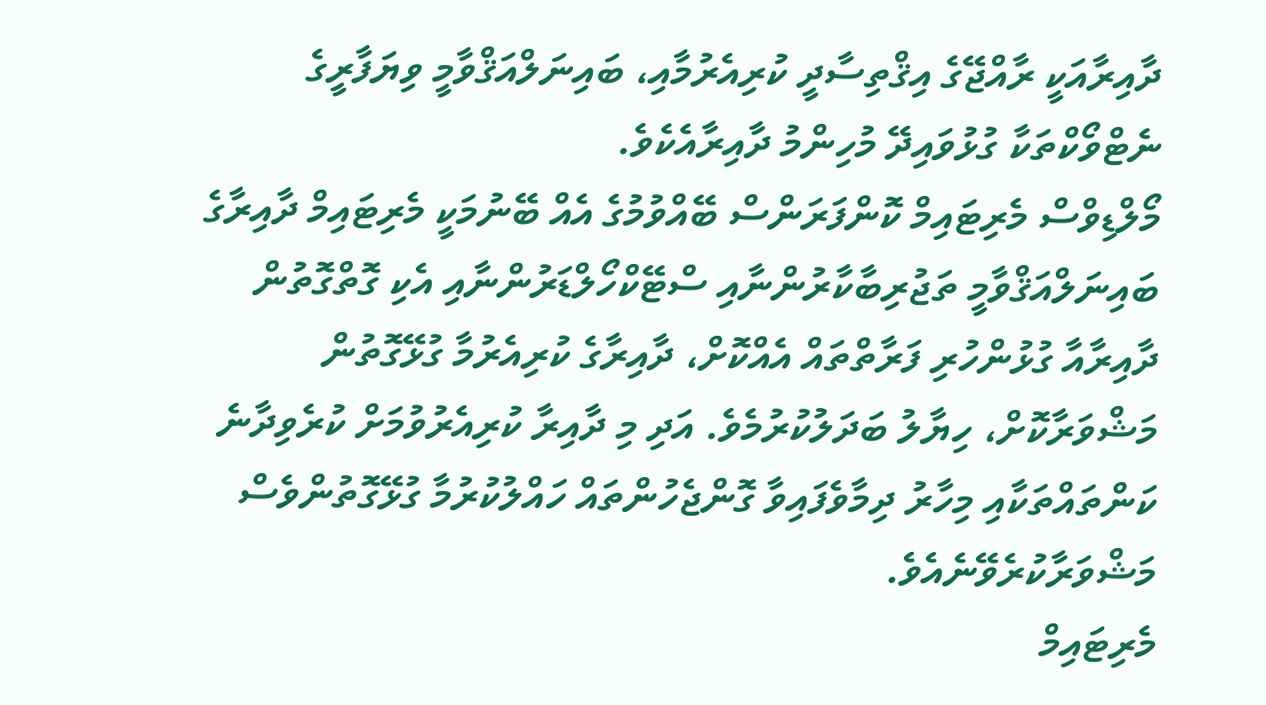ދާއިރާއަކީ ރާއްޖޭގެ އިޤްތިސާދީ ކުރިއެރުމާއި، ބައިނަލްއަޤްވާމީ ވިޔަފާރީގެ ނެޓްވޯކްތަކާ ގުޅުވައިދޭ މުހިންމު ދާއިރާއެކެވެ.
މޯލްޑިވްސް މެރިޓައިމް ކޮންފަރަންސް ބޭއްވުމުގެ އެއް ބޭނުމަކީ މެރިޓައިމް ދާއިރާގެ ބައިނަލްއަޤްވާމީ ތަޖުރިބާކާރުންނާއި ސްޓޭކްހޯލްޑަރުންނާއި އެކި ގޮތްގޮތުން ދާއިރާއާ ގުޅުންހުރި ފަރާތްތައް އެއްކޮށް، ދާއިރާގެ ކުރިއެރުމާ ގުޅޭގޮތުން މަޝްވަރާކޮށް، ހިޔާލު ބަދަލުކުރުމެވެ. އަދި މި ދާއިރާ ކުރިއެރުވުމަށް ކުރެވިދާނެ ކަންތައްތަކާއި މިހާރު ދިމާވެފައިވާ ގޮންޖެހުންތައް ހައްލުކުރުމާ ގުޅޭގޮތުންވެސް މަޝްވަރާކުރެވޭނެއެވެ.
މެރިޓައިމް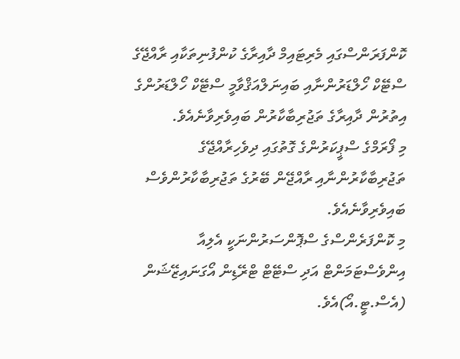ކޮންފަރަންސްގައި މެރިޓައިމް ދާއިރާގެ ކުންފުނިތަކާއި ރާއްޖޭގެ ސްޓޭކް ހޯލްޑަރުންނާއި ބައިނަލްއަޤްވާމީ ސްޓޭކް ހޯލްޑަރުންގެ އިތުރުން ދާއިރާގެ ތަޖުރިބާކާރުން ބައިވެރިވާނެއެވެ.
މި ފޯރަމްގެ ސްޕީކަރުންގެ ގޮތުގައި ދިވެހިރާއްޖޭގެ ތަޖުރިބާކާރުންނާއި ރާއްޖޭން ބޭރުގެ ތަޖުރިބާކާރުންވެސް ބައިވެރިވާނެއެވެ.
މި ކޮންފަރެންސްގެ ސްޕޮންސަރުންނަކީ އެލިއާ އިންވެސްޓަމަންޓް އަދި ސްޓޭޓް ޓްރޭޑިން އޯގަނައިޒޭޝަން (އެސް.ޓީ.އޯ)އެވެ.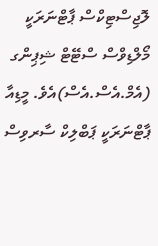ލޮޖިސްޓިކްސް ޕާޓްނަރަކީ މޯލްޑިވްސް ސްޓޭޓް ޝިޕިންގ (އެމް.އެސް.އެސް)އެވެ. މީޑިއާ ޕާޓްނަރަކީ ޕަބްލިކް ސާރވިސް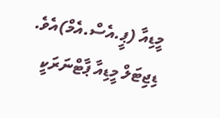މީޑިއާ (ޕީ.އެސް.އެމް)އެވެ. ޑިޖިޓަލް މީޑިއާ ޕާޓްނަރަކީ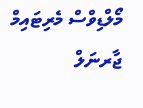މޯލްޑިވްސް މެރިޓައިމް ޖާރނަލް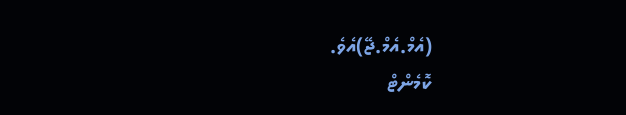(އެމް.އެމް.ޖޭ)އެވެ.
ކޮމެންޓް